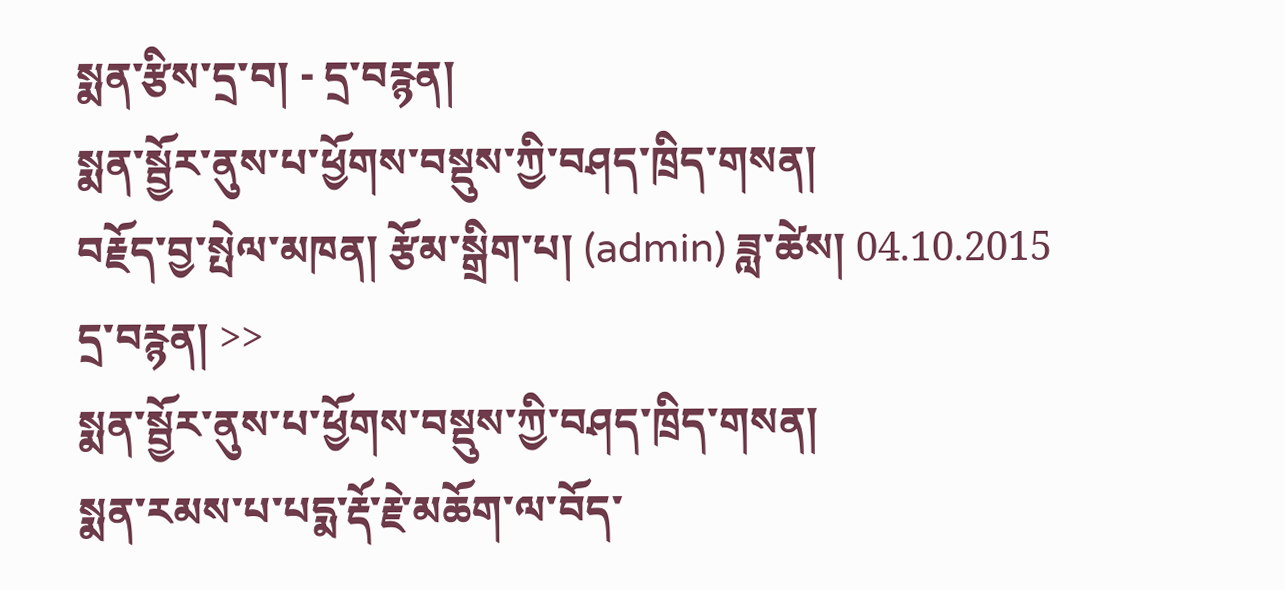སྨན་རྩིས་དྲ་བ། - དྲ་བརྙན།
སྨན་སྦྱོར་ནུས་པ་ཕྱོགས་བསྡུས་ཀྱི་བཤད་ཁྲིད་གསན།
བརྗོད་བྱ་སྤེལ་མཁན། རྩོམ་སྒྲིག་པ། (admin) ཟླ་ཚེས། 04.10.2015
དྲ་བརྙན། >>
སྨན་སྦྱོར་ནུས་པ་ཕྱོགས་བསྡུས་ཀྱི་བཤད་ཁྲིད་གསན།
སྨན་རམས་པ་པདྨ་རྡོ་རྗེ་མཆོག་ལ་བོད་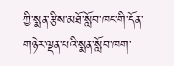ཀྱི་སྨན་རྩིས་མཐོ་སློབ་ཁང་གི་དོན་གཉེར་ལྡན་པའི་སྨན་སློབ་ཁག་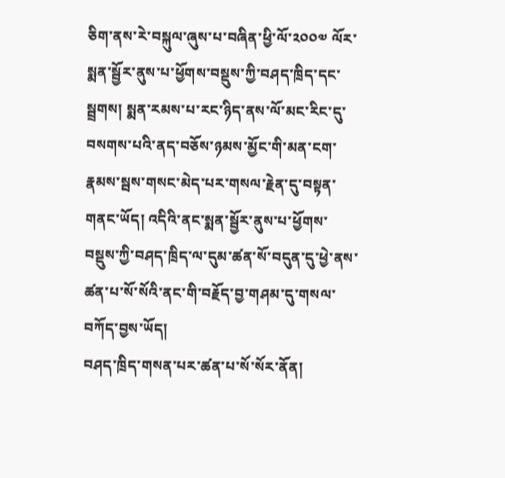ཅིག་ནས་རེ་བསྐུལ་ཞུས་པ་བཞིན་ཕྱི་ལོ་༢༠༠༧ ལོར་སྨན་སྦྱོར་ནུས་པ་ཕྱོགས་བསྡུས་ཀྱི་བཤད་ཁྲིད་དང་སྦྲགས། སྨན་རམས་པ་རང་ཉིད་ནས་ལོ་མང་རིང་དུ་བསགས་པའི་ནད་བཅོས་ཉམས་མྱོང་གི་མན་ངག་རྣམས་སྦས་གསང་མེད་པར་གསལ་རྗེན་དུ་བསྟན་གནང་ཡོད། འདིའི་ནང་སྨན་སྦྱོར་ནུས་པ་ཕྱོགས་བསྡུས་ཀྱི་བཤད་ཁྲིད་ལ་དུམ་ཚན་སོ་བདུན་དུ་ཕྱེ་ནས་ཚན་པ་སོ་སོའི་ནང་གི་བརྗོད་བྱ་གཤམ་དུ་གསལ་བཀོད་བྱས་ཡོད།
བཤད་ཁྲིད་གསན་པར་ཚན་པ་སོ་སོར་ནོན།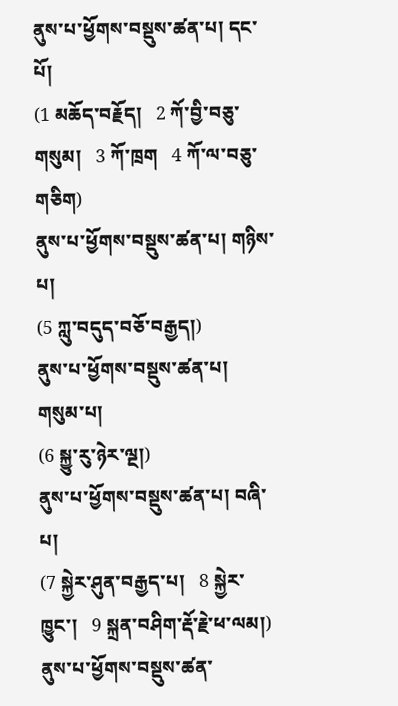ནུས་པ་ཕྱོགས་བསྡུས་ཚན་པ། དང་པོ།
(1 མཆོད་བརྗོད།   2 ཀོ་བྱི་བཅུ་གསུམ།   3 ཀོ་ཁྲག   4 ཀོ་ལ་བཅུ་གཅིག)
ནུས་པ་ཕྱོགས་བསྡུས་ཚན་པ། གཉིས་པ།
(5 ཀླུ་བདུད་བཅོ་བརྒྱད།)
ནུས་པ་ཕྱོགས་བསྡུས་ཚན་པ། གསུམ་པ།
(6 སྐྱུ་རུ་ཉེར་ལྔ།)
ནུས་པ་ཕྱོགས་བསྡུས་ཚན་པ། བཞི་པ།
(7 སྐྱེར་ཤུན་བརྒྱད་པ།   8 སྐྱེར་ཁྱུང་།   9 སྐྲན་བཤིག་རྡོ་རྗེ་ཕ་ལམ།)
ནུས་པ་ཕྱོགས་བསྡུས་ཚན་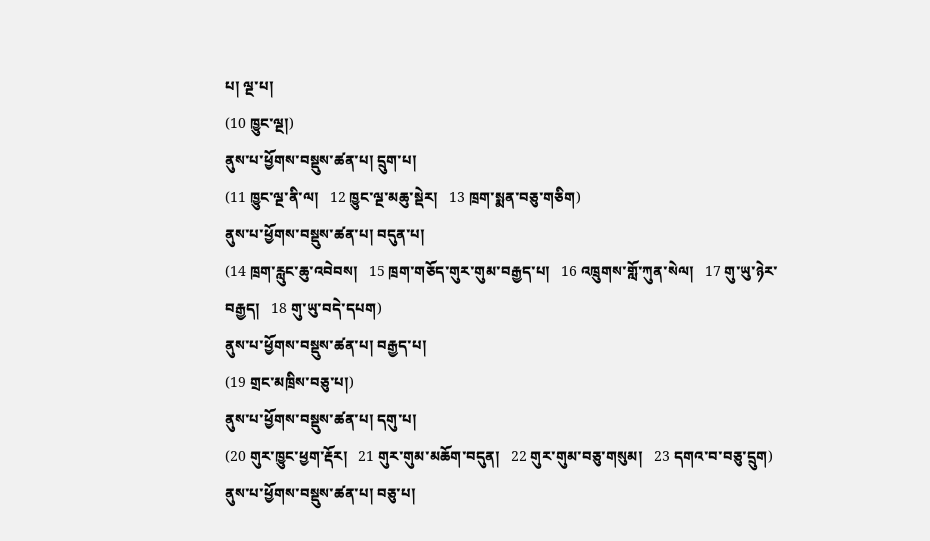པ། ལྔ་པ།
(10 ཁྱུང་ལྔ།)
ནུས་པ་ཕྱོགས་བསྡུས་ཚན་པ། དྲུག་པ།
(11 ཁྱུང་ལྔ་ནི་ལ།   12 ཁྱུང་ལྔ་མཆུ་སྡེར།   13 ཁྲག་སྨན་བཅུ་གཅིག)
ནུས་པ་ཕྱོགས་བསྡུས་ཚན་པ། བདུན་པ།
(14 ཁྲག་རླུང་ཆུ་འབེབས།   15 ཁྲག་གཅོད་གུར་གུམ་བརྒྱད་པ།   16 འཁྲུགས་གློ་ཀུན་སེལ།   17 གུ་ཡུ་ཉེར་བརྒྱད།   18 གུ་ཡུ་བདེ་དཔག)
ནུས་པ་ཕྱོགས་བསྡུས་ཚན་པ། བརྒྱད་པ།
(19 གྲང་མཁྲིས་བཅུ་པ།)
ནུས་པ་ཕྱོགས་བསྡུས་ཚན་པ། དགུ་པ།
(20 གུར་ཁྱུང་ཕྱག་རྡོར།   21 གུར་གུམ་མཆོག་བདུན།   22 གུར་གུམ་བཅུ་གསུམ།   23 དགའ་བ་བཅུ་དྲུག)
ནུས་པ་ཕྱོགས་བསྡུས་ཚན་པ། བཅུ་པ།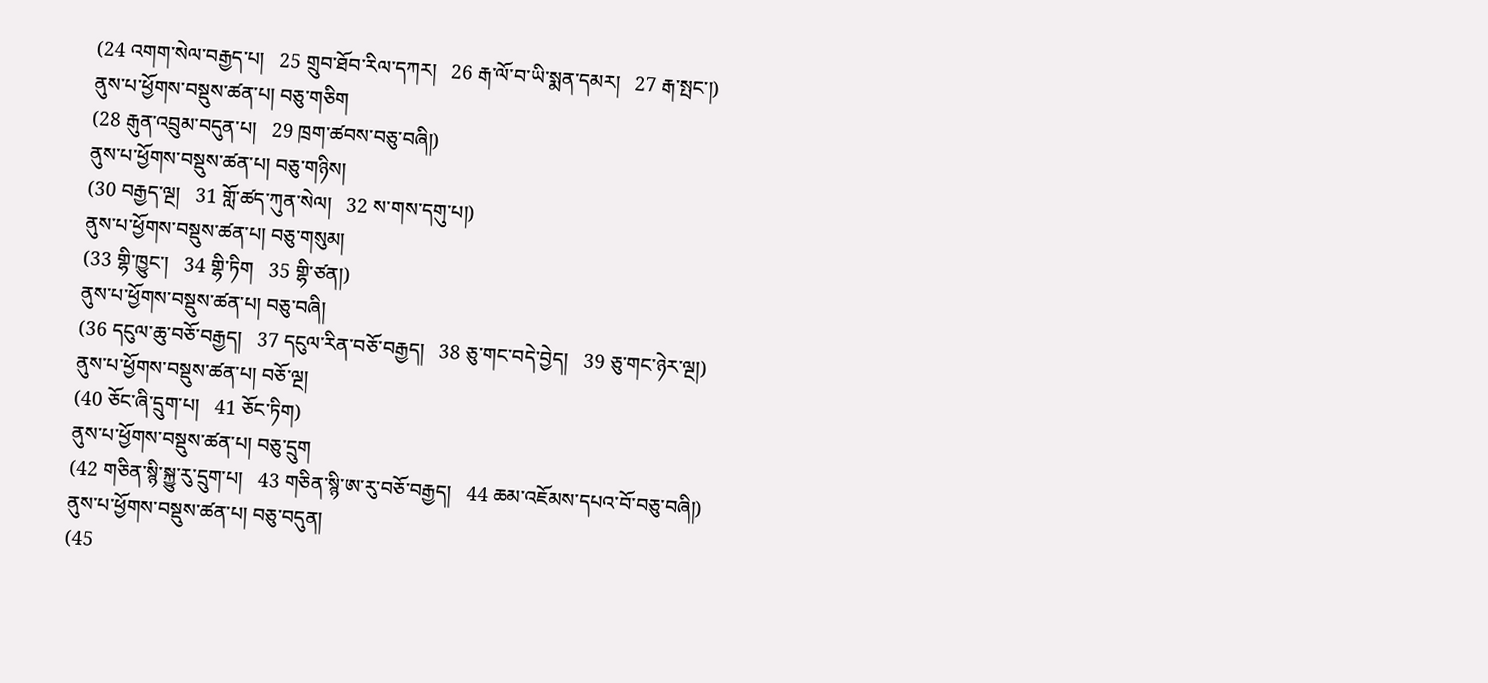(24 འགག་སེལ་བརྒྱད་པ།   25 གྲུབ་ཐོབ་རིལ་དཀར།   26 རྒ་ལོ་བ་ཡི་སྨན་དམར།   27 རྒ་སྤང་།)
ནུས་པ་ཕྱོགས་བསྡུས་ཚན་པ། བཅུ་གཅིག
(28 རྒུན་འབྲུམ་བདུན་པ།   29 ཁྲག་ཚབས་བཅུ་བཞི།)
ནུས་པ་ཕྱོགས་བསྡུས་ཚན་པ། བཅུ་གཉིས།
(30 བརྒྱད་ལྔ།   31 གློ་ཚད་ཀུན་སེལ།   32 ས་གས་དགུ་པ།)
ནུས་པ་ཕྱོགས་བསྡུས་ཚན་པ། བཅུ་གསུམ།
(33 གྷི་ཁྱུང་།   34 གྷི་ཏིག   35 གྷི་ཙན།)
ནུས་པ་ཕྱོགས་བསྡུས་ཚན་པ། བཅུ་བཞི།
(36 དངུལ་ཆུ་བཅོ་བརྒྱད།   37 དངུལ་རིན་བཅོ་བརྒྱད།   38 ཅུ་གང་བདེ་བྱེད།   39 ཅུ་གང་ཉེར་ལྔ།)
ནུས་པ་ཕྱོགས་བསྡུས་ཚན་པ། བཅོ་ལྔ།
(40 ཅོང་ཞི་དྲུག་པ།   41 ཅོང་ཏིག)
ནུས་པ་ཕྱོགས་བསྡུས་ཚན་པ། བཅུ་དྲུག
(42 གཅིན་སྙི་སྐྱུ་རུ་དྲུག་པ།   43 གཅིན་སྙི་ཨ་རུ་བཅོ་བརྒྱད།   44 ཆམ་འཇོམས་དཔའ་བོ་བཅུ་བཞི།)
ནུས་པ་ཕྱོགས་བསྡུས་ཚན་པ། བཅུ་བདུན།
(45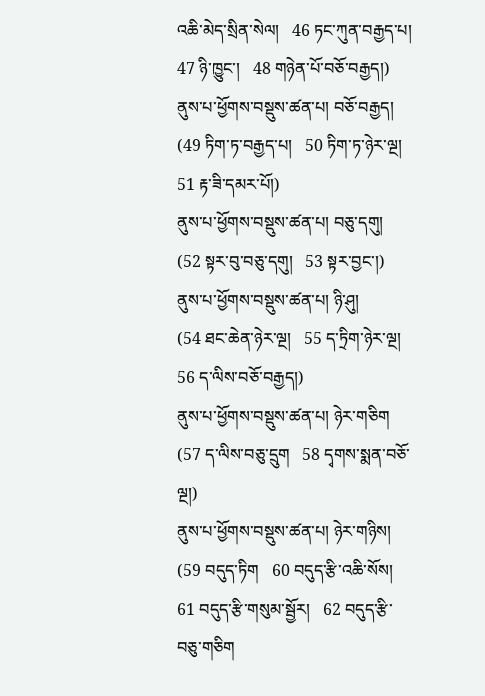འཆི་མེད་སྲིན་སེལ།   46 ཏང་ཀུན་བརྒྱད་པ།   47 ཉི་ཁྱུང་།   48 གཉེན་པོ་བཅོ་བརྒྱད།)
ནུས་པ་ཕྱོགས་བསྡུས་ཚན་པ། བཅོ་བརྒྱད།
(49 ཏིག་ཏ་བརྒྱད་པ།   50 ཏིག་ཏ་ཉེར་ལྔ།   51 རྟ་ཟི་དམར་པོ།)
ནུས་པ་ཕྱོགས་བསྡུས་ཚན་པ། བཅུ་དགུ།
(52 སྟར་བུ་བཅུ་དགུ།   53 སྟར་བྱང་།)
ནུས་པ་ཕྱོགས་བསྡུས་ཚན་པ། ཉི་ཤུ།
(54 ཐང་ཆེན་ཉེར་ལྔ།   55 ད་ཏྲིག་ཉེར་ལྔ།   56 ད་ལིས་བཅོ་བརྒྱད།)
ནུས་པ་ཕྱོགས་བསྡུས་ཚན་པ། ཉེར་གཅིག
(57 ད་ལིས་བཅུ་དྲུག   58 དྭགས་སྨན་བཅོ་ལྔ།)
ནུས་པ་ཕྱོགས་བསྡུས་ཚན་པ། ཉེར་གཉིས།
(59 བདུད་ཏིག   60 བདུད་རྩི་འཆི་སོས།   61 བདུད་རྩི་གསུམ་སྦྱོར།   62 བདུད་རྩི་བཅུ་གཅིག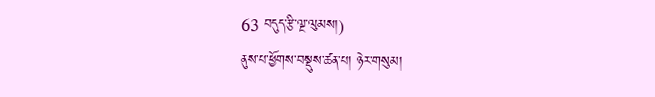63 བདུད་རྩི་ལྔ་ལུམས།)
ནུས་པ་ཕྱོགས་བསྡུས་ཚན་པ། ཉེར་གསུམ།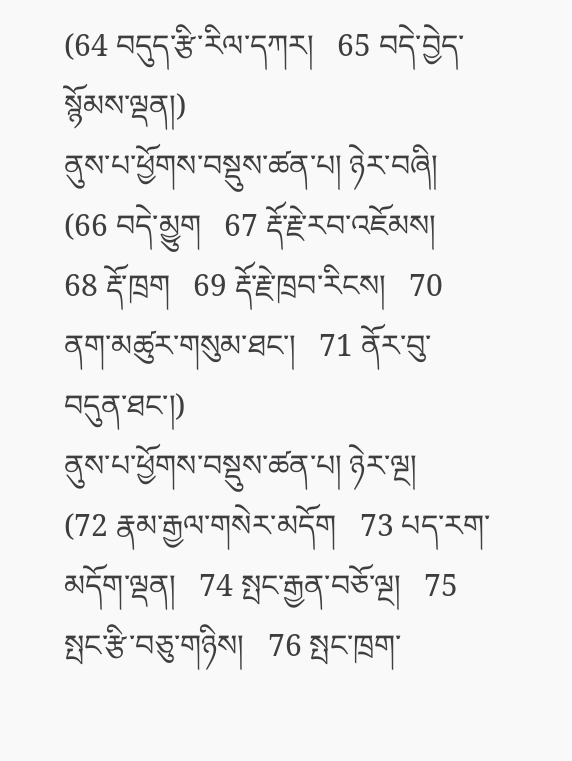(64 བདུད་རྩི་རིལ་དཀར།   65 བདེ་བྱེད་སྙོམས་ལྡན།)
ནུས་པ་ཕྱོགས་བསྡུས་ཚན་པ། ཉེར་བཞི།
(66 བདེ་མྱུག   67 རྡོ་རྗེ་རབ་འཇོམས།   68 རྡོ་ཁྲག   69 རྡོ་རྗེ་ཁྲབ་རིངས།   70 ནག་མཚུར་གསུམ་ཐང་།   71 ནོར་བུ་བདུན་ཐང་།)
ནུས་པ་ཕྱོགས་བསྡུས་ཚན་པ། ཉེར་ལྔ།
(72 རྣམ་རྒྱལ་གསེར་མདོག   73 པད་རག་མདོག་ལྡན།   74 སྤང་རྒྱན་བཅོ་ལྔ།   75 སྤང་རྩི་བཅུ་གཉིས།   76 སྤང་ཁྲག་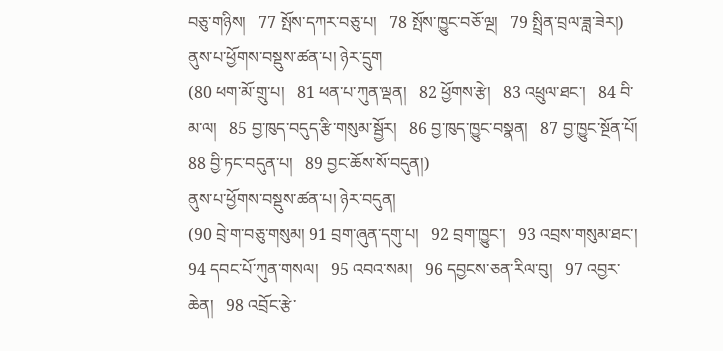བཅུ་གཉིས།   77 སྤོས་དཀར་བཅུ་པ།   78 སྤོས་ཁྱུང་བཅོ་ལྔ།   79 སྤྲིན་བྲལ་ཟླ་ཟེར།)
ནུས་པ་ཕྱོགས་བསྡུས་ཚན་པ། ཉེར་དྲུག
(80 ཕག་མོ་གྲུ་པ།   81 ཕན་པ་ཀུན་ལྡན།   82 ཕྱོགས་རྩེ།   83 འཕྲུལ་ཐང་།   84 བི་མ་ལ།   85 བྱ་ཁུད་བདུད་རྩི་གསུམ་སྦྱོར།   86 བྱ་ཁུད་ཁྱུང་བསྣན།   87 བྱ་ཁྱུང་སྔོན་པོ།   88 བྱི་ཏང་བདུན་པ།   89 བྱང་ཆོས་སོ་བདུན།)
ནུས་པ་ཕྱོགས་བསྡུས་ཚན་པ། ཉེར་བདུན།
(90 བྲེ་ག་བཅུ་གསུམ། 91 བྲག་ཞུན་དགུ་པ།   92 བྲག་ཁྱུང་།   93 འབྲས་གསུམ་ཐང་།   94 དབང་པོ་ཀུན་གསལ།   95 འབའ་སམ།   96 དབྱངས་ཅན་རིལ་བུ།   97 འབྱར་ཆེན།   98 འབྲོང་རྩེ་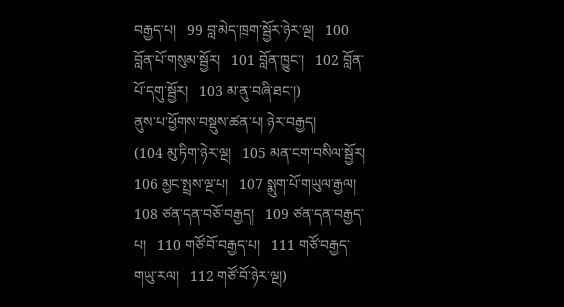བརྒྱད་པ།   99 བླ་མེད་ཁྲག་སྦྱོར་ཉེར་ལྔ།   100 བློན་པོ་གསུམ་སྦྱོར།   101 བློན་ཁྱུང་།   102 བློན་པོ་དགུ་སྦྱོར།   103 མ་ནུ་བཞི་ཐང་།)
ནུས་པ་ཕྱོགས་བསྡུས་ཚན་པ། ཉེར་བརྒྱད།
(104 མུ་ཏིག་ཉེར་ལྔ།   105 མན་ངག་བསིལ་སྦྱོར།   106 མྱང་སྤྲས་ལྔ་པ།   107 སྨུག་པོ་གཡུལ་རྒྱལ།   108 ཙན་དན་བཅོ་བརྒྱད།   109 ཙན་དན་བརྒྱད་པ།   110 གཙོ་བོ་བརྒྱད་པ།   111 གཙོ་བརྒྱད་གཡུ་རལ།   112 གཙོ་བོ་ཉེར་ལྔ།)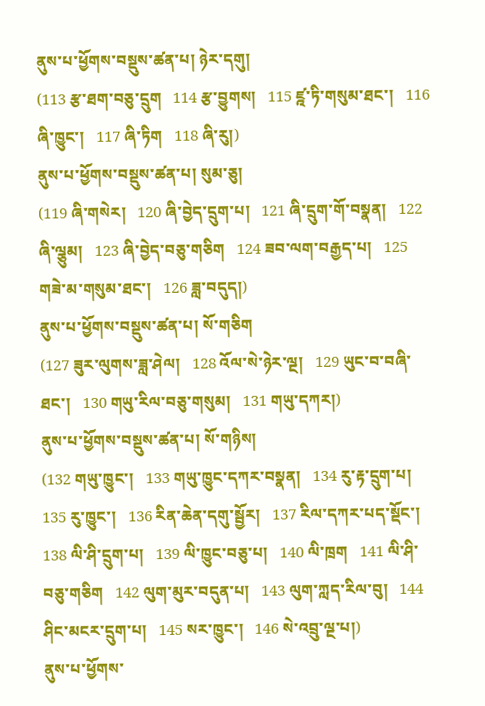ནུས་པ་ཕྱོགས་བསྡུས་ཚན་པ། ཉེར་དགུ།
(113 རྩ་ཐག་བཅུ་དྲུག   114 རྩ་བྱུགས།   115 ཛྰ་ཏི་གསུམ་ཐང་།   116 ཞི་ཁྱུང་།   117 ཞི་ཏིག   118 ཞི་རུ།)
ནུས་པ་ཕྱོགས་བསྡུས་ཚན་པ། སུམ་ཅུ།
(119 ཞི་གསེར།   120 ཞི་བྱེད་དྲུག་པ།   121 ཞི་དྲུག་གོ་བསྣན།   122 ཞི་ལྕུམ།   123 ཞི་བྱེད་བཅུ་གཅིག   124 ཟབ་ལག་བརྒྱད་པ།   125 གཟེ་མ་གསུམ་ཐང་།   126 ཟླ་བདུད།)
ནུས་པ་ཕྱོགས་བསྡུས་ཚན་པ། སོ་གཅིག
(127 ཟུར་ལུགས་ཟླ་ཤེལ།   128 འོལ་སེ་ཉེར་ལྔ།   129 ཡུང་བ་བཞི་ཐང་།   130 གཡུ་རིལ་བཅུ་གསུམ།   131 གཡུ་དཀར།)
ནུས་པ་ཕྱོགས་བསྡུས་ཚན་པ། སོ་གཉིས།
(132 གཡུ་ཁྱུང་།   133 གཡུ་ཁྱུང་དཀར་བསྣན།   134 རུ་རྟ་དྲུག་པ།   135 རུ་ཁྱུང་།   136 རིན་ཆེན་དགུ་སྦྱོར།   137 རིལ་དཀར་པད་སྡོང་།   138 ལི་ཤི་དྲུག་པ།   139 ལི་ཁྱུང་བཅུ་པ།   140 ལི་ཁྲག   141 ལི་ཤི་བཅུ་གཅིག   142 ལུག་མུར་བདུན་པ།   143 ལུག་ཀླད་རིལ་བུ།   144 ཤིང་མངར་དྲུག་པ།   145 སར་ཁྱུང་།   146 སེ་འབྲུ་ལྔ་པ།)
ནུས་པ་ཕྱོགས་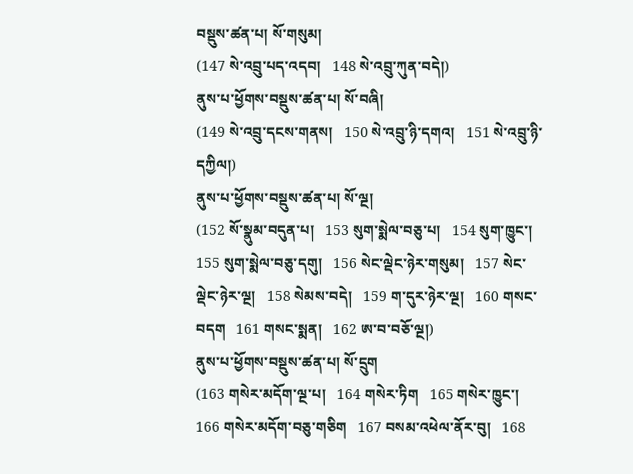བསྡུས་ཚན་པ། སོ་གསུམ།
(147 སེ་འབྲུ་པད་འདབ།   148 སེ་འབྲུ་ཀུན་བདེ།)
ནུས་པ་ཕྱོགས་བསྡུས་ཚན་པ། སོ་བཞི།
(149 སེ་འབྲུ་དངས་གནས།   150 སེ་འབྲུ་ཉི་དགའ།   151 སེ་འབྲུ་ཉི་དཀྱིལ།)
ནུས་པ་ཕྱོགས་བསྡུས་ཚན་པ། སོ་ལྔ།
(152 སོ་སྣུམ་བདུན་པ།   153 སུག་སྨེལ་བཅུ་པ།   154 སུག་ཁྱུང་།   155 སུག་སྨེལ་བཅུ་དགུ།   156 སེང་ལྡེང་ཉེར་གསུམ།   157 སེང་ལྡེང་ཉེར་ལྔ།   158 སེམས་བདེ།   159 ག་དུར་ཉེར་ལྔ།   160 གསང་བདག   161 གསང་སྨན།   162 ཨ་བ་བཅོ་ལྔ།)
ནུས་པ་ཕྱོགས་བསྡུས་ཚན་པ། སོ་དྲུག
(163 གསེར་མདོག་ལྔ་པ།   164 གསེར་ཏིག   165 གསེར་ཁྱུང་།   166 གསེར་མདོག་བཅུ་གཅིག   167 བསམ་འཕེལ་ནོར་བུ།   168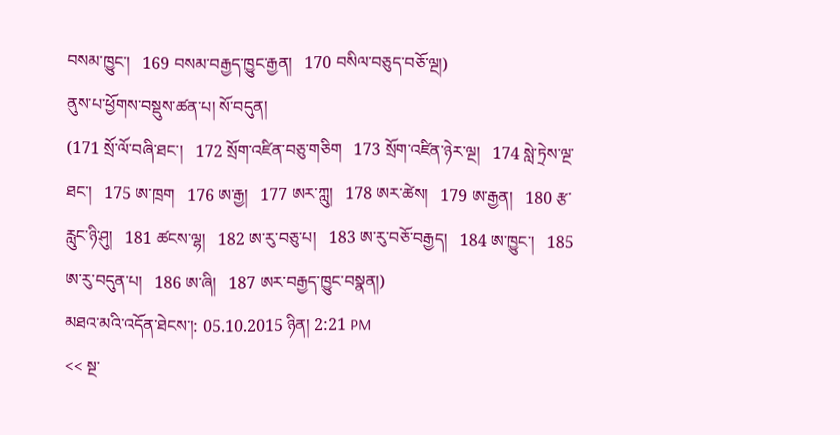བསམ་ཁྱུང་།   169 བསམ་བརྒྱད་ཁྱུང་རྒྱན།   170 བསིལ་བཅུད་བཅོ་ལྔ།)
ནུས་པ་ཕྱོགས་བསྡུས་ཚན་པ། སོ་བདུན།
(171 སྲོ་ལོ་བཞི་ཐང་།   172 སྲོག་འཛིན་བཅུ་གཅིག   173 སྲོག་འཛིན་ཉེར་ལྔ།   174 སླེ་ཏྲེས་ལྔ་ཐང་།   175 ཨ་ཁྲག   176 ཨ་རྒྱ།   177 ཨར་ཀླུ།   178 ཨར་ཚེས།   179 ཨ་རྒྱན།   180 རྩ་རླུང་ཉི་ཤུ།   181 ཚངས་ལྷ།   182 ཨ་རུ་བཅུ་པ།   183 ཨ་རུ་བཅོ་བརྒྱད།   184 ཨ་ཁྱུང་།   185 ཨ་རུ་བདུན་པ།   186 ཨ་ཞི།   187 ཨར་བརྒྱད་ཁྱུང་བསྣན།)
མཐའ་མའི་འདོན་ཐེངས་།: 05.10.2015 ཉིན། 2:21 PM
<< སྔ་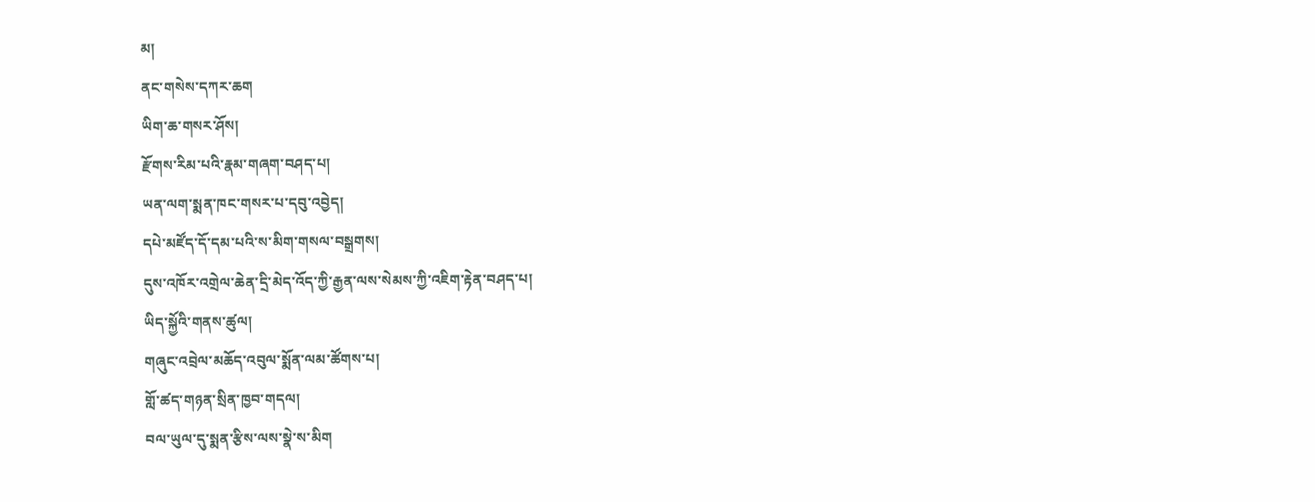མ།
ནང་གསེས་དཀར་ཆག
ཡིག་ཆ་གསར་ཤོས།
རྫོགས་རིམ་པའི་རྣམ་གཞག་བཤད་པ།
ཡན་ལག་སྨན་ཁང་གསར་པ་དབུ་འབྱེད།
དཔེ་མཛོད་དོ་དམ་པའི་ས་མིག་གསལ་བསྒྲགས།
དུས་འཁོར་འགྲེལ་ཆེན་དྲི་མེད་འོད་ཀྱི་རྒྱན་ལས་སེམས་ཀྱི་འཇིག་རྟེན་བཤད་པ།
ཡིད་སྐྱོའི་གནས་ཚུལ།
གཞུང་འབྲེལ་མཆོད་འབུལ་སྨོན་ལམ་ཚོགས་པ།
གློ་ཚད་གཉན་སྲིན་ཁྱབ་གདལ།
བལ་ཡུལ་དུ་སྨན་རྩིས་ལས་སྣེ་ས་མིག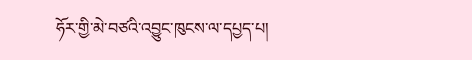ཧོར་གྱི་མེ་བཙའི་འབྱུང་ཁུངས་ལ་དཔྱད་པ།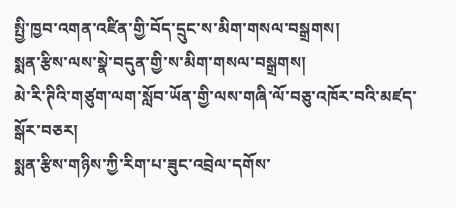སྤྱི་ཁྱབ་འགན་འཛིན་གྱི་བོད་དྲུང་ས་མིག་གསལ་བསྒྲགས།
སྨན་རྩིས་ལས་སྣེ་བདུན་གྱི་ས་མིག་གསལ་བསྒྲགས།
མེ་རི་ཊིའི་གཙུག་ལག་སློབ་ཡོན་གྱི་ལས་གཞི་ལོ་བཅུ་འཁོར་བའི་མཛད་སྒོར་བཅར།
སྨན་རྩིས་གཉིས་ཀྱི་རིག་པ་ཟུང་འབྲེལ་དགོས་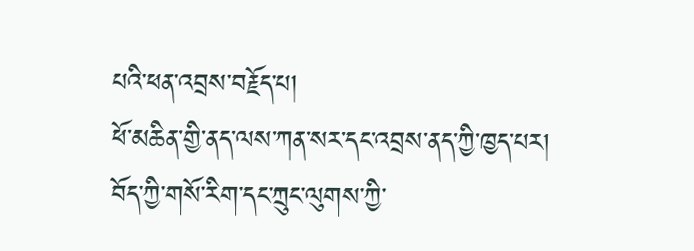པའི་ཕན་འབྲས་བརྗོད་པ།
ཕོ་མཆིན་གྱི་ནད་ལས་ཀན་སར་དང་འབྲས་ནད་ཀྱི་ཁྱད་པར།
བོད་ཀྱི་གསོ་རིག་དང་ཀྲུང་ལུགས་ཀྱི་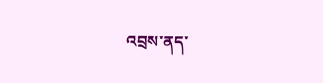འབྲས་ནད་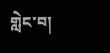གླེང་བ།